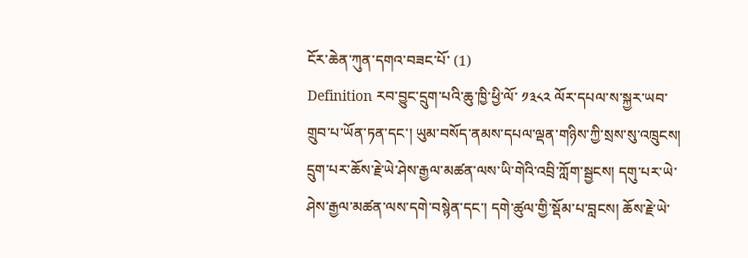ངོར་ཆེན་ཀུན་དགའ་བཟང་པོ་ (1)
Definition རབ་བྱུང་དྲུག་པའི་ཆུ་ཁྱི་ཕྱི་ལོ་ ༡༣༨༢ ལོར་དཔལ་ས་སྐྱར་ཡབ་གྲུབ་པ་ཡོན་ཏན་དང་། ཡུམ་བསོད་ནམས་དཔལ་ལྡན་གཉིས་ཀྱི་སྲས་སུ་འཁྲུངས། དྲུག་པར་ཆོས་རྗེ་ཡེ་ཤེས་རྒྱལ་མཚན་ལས་ཡི་གེའི་འབྲི་ཀློག་སྦྱངས། དགུ་པར་ཡེ་ཤེས་རྒྱལ་མཚན་ལས་དགེ་བསྙེན་དང་། དགེ་ཚུལ་གྱི་སྡོམ་པ་བླངས། ཆོས་རྗེ་ཡེ་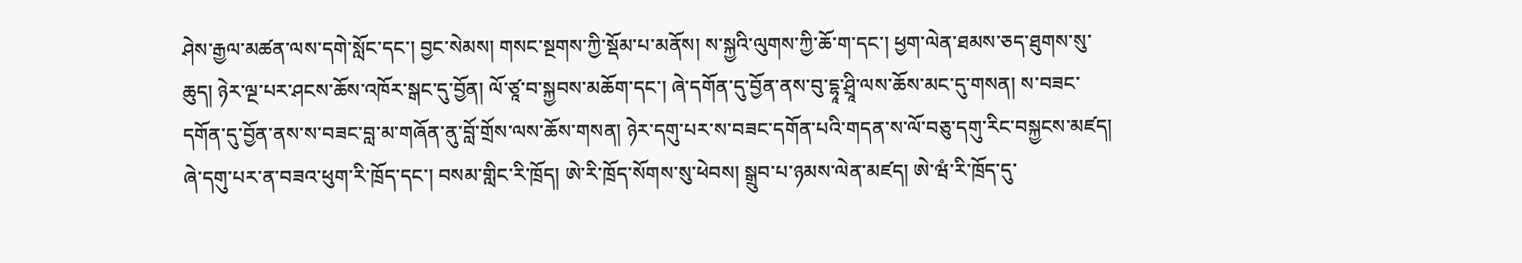ཤེས་རྒྱལ་མཚན་ལས་དགེ་སློང་དང་། བྱང་སེམས། གསང་སྔགས་ཀྱི་སྡོམ་པ་མནོས། ས་སྐྱའི་ལུགས་ཀྱི་ཆོ་ག་དང་། ཕྱག་ལེན་ཐམས་ཅད་ཐུགས་སུ་ཆུད། ཉེར་ལྔ་པར་ཤངས་ཆོས་འཁོར་སྒང་དུ་བྱོན། ལོ་ཙཱ་བ་སྐྱབས་མཆོག་དང་། ཞེ་དགོན་དུ་བྱོན་ནས་བུ་དྷཱ་ཤྲཱི་ལས་ཆོས་མང་དུ་གསན། ས་བཟང་དགོན་དུ་བྱོན་ནས་ས་བཟང་བླ་མ་གཞོན་ནུ་བློ་གྲོས་ལས་ཆོས་གསན། ཉེར་དགུ་པར་ས་བཟང་དགོན་པའི་གདན་ས་ལོ་བཅུ་དགུ་རིང་བསྐྱངས་མཛད། ཞེ་དགུ་པར་ན་བཟའ་ཕུག་རི་ཁྲོད་དང་། བསམ་གླིང་རི་ཁྲོད། ཨེ་རི་ཁྲོད་སོགས་སུ་ཕེབས། སྒྲུབ་པ་ཉམས་ལེན་མཛད། ཨེ་ཝཾ་རི་ཁྲོད་དུ་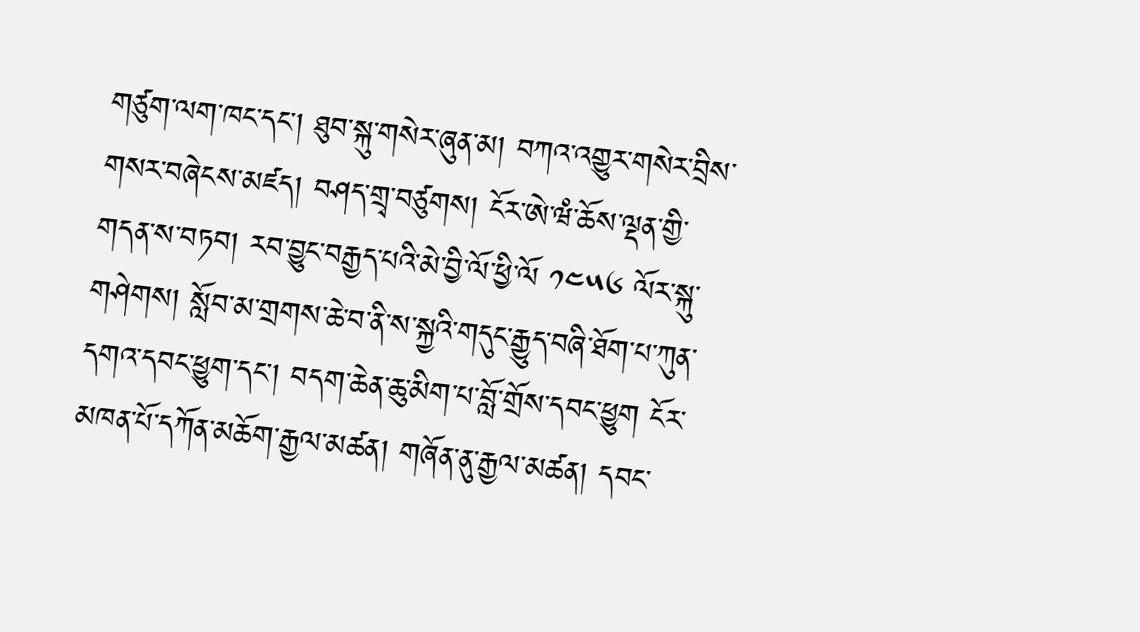གཙུག་ལག་ཁང་དང་། ཐུབ་སྐུ་གསེར་ཞུན་མ། བཀའ་འགྱུར་གསེར་བྲིས་གསར་བཞེངས་མཛད། བཤད་གྲྭ་བཙུགས། ངོར་ཨེ་ཝཾ་ཆོས་ལྡན་གྱི་གདན་ས་བཏབ། རབ་བྱུང་བརྒྱད་པའི་མེ་བྱི་ལོ་ཕྱི་ལོ ༡༤༥༦ ལོར་སྐུ་གཤེགས། སློབ་མ་གྲགས་ཆེ་བ་ནི་ས་སྐྱའི་གདུང་རྒྱུད་བཞི་ཐོག་པ་ཀུན་དགའ་དབང་ཕྱུག་དང་། བདག་ཆེན་ཆུ་མིག་པ་བློ་གྲོས་དབང་ཕྱུག ངོར་མཁན་པོ་དཀོན་མཆོག་རྒྱལ་མཚན། གཞོན་ནུ་རྒྱལ་མཚན། དབང་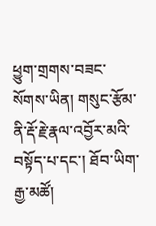ཕྱུག་གྲགས་བཟང་སོགས་ཡིན། གསུང་རྩོམ་ནི་རྡོ་རྗེ་རྣལ་འབྱོར་མའི་བསྟོད་པ་དང་། ཐོབ་ཡིག་རྒྱ་མཚོ།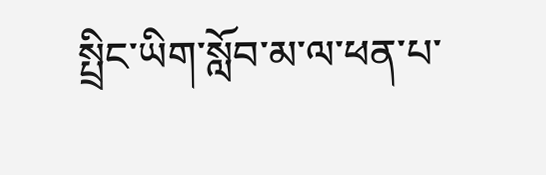སྤྲིང་ཡིག་སློབ་མ་ལ་ཕན་པ་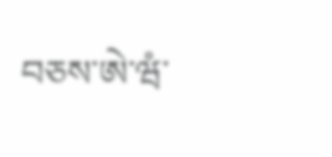བཅས་ཨེ་ཝཾ་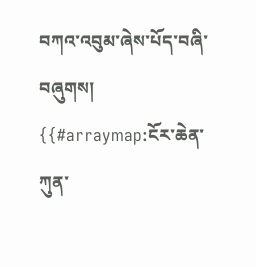བཀའ་འབུམ་ཞེས་པོད་བཞི་བཞུགས།
{{#arraymap:ངོར་ཆེན་ཀུན་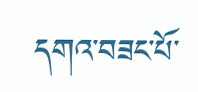དགའ་བཟང་པོ་